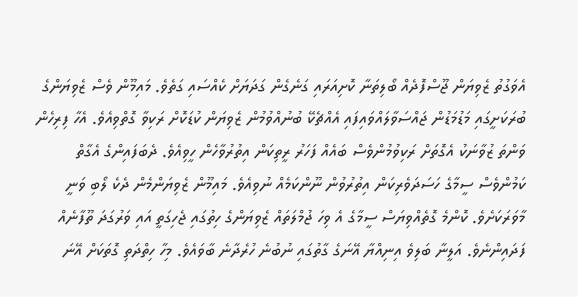އެވަގުތު ޒެވިޔަން ޖޫސްފޮދެއް ބޯލިތަނާ ކޮށިއަރައި ގަނެގެން ގަދަޔަށް ކެއްސައި ގަތެވެ. މައިމޫން ވެސް ޒެވިޔަންގެ ބުރަކަށީގައި މަޑުމަޑުން ޖައްސަވާލައްވައިފައި އެއްޗެކޭ ބުނުއްވުމުން ޒެވިޔަން ކުޑަކޮށް ރަކިވާ ގޮތްވިއެވެ. އެހާ ފިރިހެން ވަންތަ ޒުވާނަކު އެގޮތަށް ރަކިވުމުންވެސް ބައެއް ފަހަރު ރީތިކަން އިތުރުވާހެން ހީވިއެވެ. ދެބަފައިންގެ އެގާތް ކަމުންވެސް ސީމާގެ ހަސަދަވެރިކަން އިތުރުވުން ނޫންކަމެއް ނުވިއެވެ. މައިމޫން ޒެވިޔަންމެން ދެކެ ލޯބި ވަނީ މާވަރަކަށެވެ. ކޮންމެ ގޮތެއްވިޔަސް ސީމާގެ އެ ވިހަ ޖުމްލަތައް ޒެވިޔަންގެ ހިތުގައި ޖެހިގަތީ އައި ވަރުގަދަ ތޫފާނެއް ފަދައިންނެވެ. އަލީނާ ބަލިވެ އިނިއްޔާ އޭނަގެ ގާތުގައި ނުބުނެ ހުރެދާނެ ބާވައެވެ. މިހާ ހިތްދަތި ގޮތަކަށް އޭނަ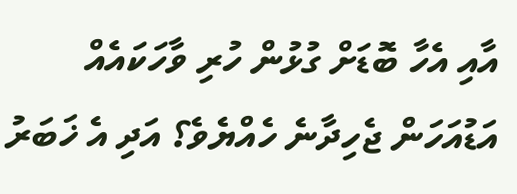އާއި އެހާ ބޮޑަށް ގުޅުން ހުރި ވާހަކައެއް އަޑުއަހަން ޖެހިދާނެ ހެއްޔެވެ؟ އަދި އެ ޚަބަރު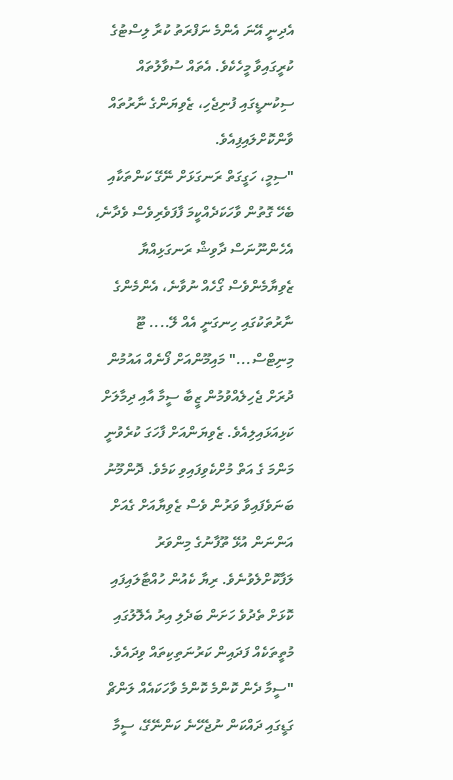އެދިނީ އޭނަ އެންމެ ނަފްރަތު ކުރާ ލިސްޓުގެ ކުރީގައިވާ މީހެކެވެ. އެތައް ސުވާލުތައް ސިކުނޑީގައި ފުނިޖެހި، ޒެވިޔަންގެ ނާރުތައް ވާންކޮށްލައިފިއެވެ.
"ސިމީ، ހަގީގަތް ރަނގަޅަށް ނޭގޭ ކަންތަކާއި ބެހޭ ގޮތުން ވާހަކަދެއްކީމަ ފާފަވެރިވެސް ވެދާނެ، އެހެންނޫނަސް ދާވިޝް ރަނގަޅިއްޔާ ޒެވިޔާމެންވެސް ގޯހެއް ނުވާނެ، އެންމެންގެ ނާރުތަކުގައި ހިނގަނީ އެއް ލޭ.... ޓޫ މިނިޓްސް..." މައިމޫންއަށް ފޯނެއް އައުމުން ދުރަށް ޖެހިލެއްވުމުން ޒީބާ ސީމާ އާއި ދިމާލަށް ކަޅިއަޅައިލިއެވެ. ޒެވިޔަންއަށް ފާހަގަ ކުރެވުނީ މަންމަ ގެ އަތް މުށްކެވިފައިވި ކަމެވެ. ދޮންމޫނު ބަނަވެފައިވާ ވަރުން ވެސް ޒެވިޔާއަށް ގެއަށް އަންނަން އުޅޭ ތޫފާނުގެ މިންވަރު ލަފާކޮށްލެވުނެވެ. ރިޔާ ކެއުން ހުއްޓާލައިފައި ކޮޅަށް ތެދުވެ ހަށަން ބަދެލި އިރު އެލޮލުގައި މުތީތަކެއް ފަދައިން ކަރުނަތިކިތައް ވިދައެވެ.
"ސީމާ ދެން ކޮންމެ ކޮންމެ ވާހަކައެއް ލަންޗް ގަޑީގައި ދައްކަން ނުޖެހޭނެ ކަންނޭގޭ، ސީމާ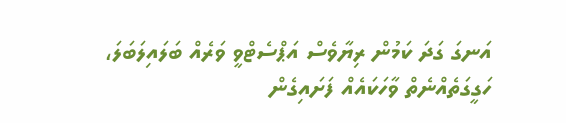އަނގަ ގަދަ ކަމުން ރިޔާވެސް އަޕްސެޓްވީ ވަރެއް ބަލައިލަބަލަ، ހަގީގަތެއްނެތް ވާހަކައެއް ފަށައިގެން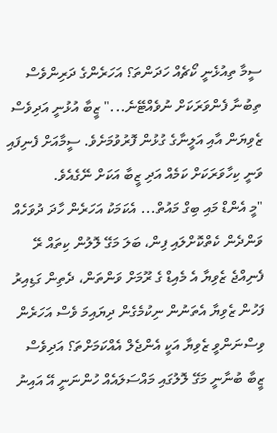ސީމާ ތިއުޅެނީ ކޯޗެއް ހަދަންތަ؟ އަހަރެންގެ ދަރިންވެސް ތިބުނާ ފެންވަރަކަށް ނުވެއްޓޭނެ..." ޒީބާ އުޅުނީ އަދިވެސް ޒެވިޔަން އާއި އަލީނާގެ ގުޅުން ފޮރުވުމަށެވެ. ސީމާއަށް ފެނިފައި ވަނީ ކިހާވަރަކަށް ކަމެއް އަދި ޒީބާ އަކަށް ނޭގެއެވެ.
"މީ އެންޑް މައި ބިގް މައުތް... އެކަމަކު އަހަރެން ހާދަ ދުވަހެއް ވަންދެން ކެތްކޮށްލައި ފިން، ބަލަ މަގޭ ލޮލުން ކިތައް ރޭ ފެނިއްޖެ ޒެވިޔާ އެ މެއިޑް ގެ ރޫމަށް ވަންތަން، ދެތިން ގަޑިއިރު ފަހުން ޒެވިޔާ އެތަނުން ނިކުމެގެން ދިޔައިމަ ވެސް އަހަރެން ވިސްނަންވީ ޒެވިޔާ އަކީ އެންޖެލް އެއްކަމަށްތަ؟ އަދިވެސް ޒީބާ ބުނާނީ މަގޭ ލޮލުގައި މައްސަލައެއް ހުންނަނީ އޭ އައިނު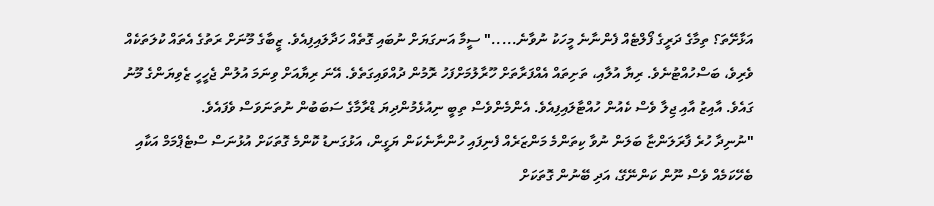އަޅާށޭތަ؟ ތިމާގެ ދަރީގެ ފޯލްޓެއް ފެންނާނެ މީހަކު ނުވާނެ....." ސީމާ އަނގަޔަށް ނުބައި ގޮތެއް ހަދާލައިފިއެވެ. ޒީބާގެ މޫނަށް ރަތުގެ އެތައް ކުލަތަކެއް ވެރިވެ، ބަސްހުއްޓުނެވެ. ރިޔާ އުލާއި، ތަށިތައް އެއްފަރާތަށް ހޫރާލުމަށްފަހު ރޮމުން ދުއްވައިގަތެވެ. އޭނަ ރިޔާއަށް ވިނަމަ އުލުން ޖެހީހީ ޒެވިޔަންގެ މޫނު ގައެވެ. އާއިޒު އާއި ޖިލާ ވެސް ކެއުން ހުއްޓާލައިފިއެވެ. އެންމެންވެސް ތިބީ ނިއުޅެމުންދިޔަ ޑްރާމާގެ ސަބަބުން ނުތަނަވަސް ވެފައެވެ.
"ނުނިދާ ހުރެ ފާރަލަންޏާ ބަލަން ނުވާ ކިތަންމެ މަންޒަރެއް ފެނިފައި ހުންނާނެކަން ޔަގީން، އަޅުގަނޑު ކޮންމެ ގޮތަކަށް އުޅުނަސް ސްޓެޕްމަމް އަކާއި ބެހޭކަމެއް ވެސް ނޫން ކަންނޭގޭ، އަދި ބޭނުން ގޮތަކަށް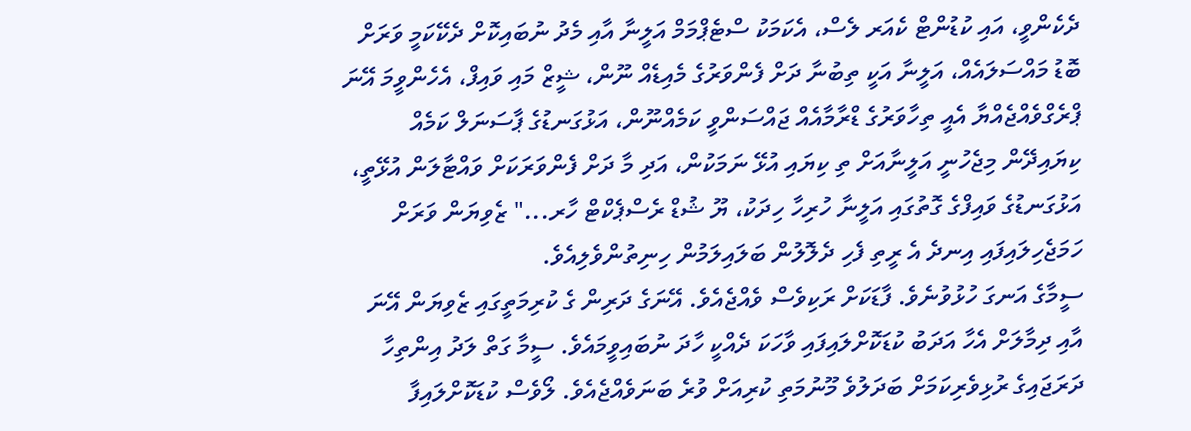ދެކެންވީ، އައި ކުޑުންޓް ކެއަރ ލެސް، އެކަމަކު ސްޓެޕްމަމް އަލީނާ އާއި މެދު ނުބައިކޮށް ދެކޭކަމީ ވަރަށް ބޮޑު މައްސަލައެއް، އަލީނާ އަކީ ތިބުނާ ދަށް ފެންވަރުގެ މެއިޑެއް ނޫން، ޝީޒް މައި ވައިފް، އެހެންވީމަ އޭނަ ޕްރެގްވެއްޖެއްޔާ އެއީ ތިހާވަރުގެ ޑްރާމާއެއް ޖައްސަންވީ ކަމެއްނޫން، އަޅުގަނޑުގެ ޕާސަނަލް ކަމެއް ކިޔައިދޭން މިޖެހުނީ އަލީނާއަށް ތި ކިޔައި އުޅޭ ނަމަކުން، އަދި މާ ދަށް ފެންވަރަކަށް ވައްޓާލަން އުޅޭތީ، އަޅުގަނޑުގެ ވައިފްގެ ގޮތުގައި އަލީނާ ހުރިހާ ހިދަކު، ޔޫ ޝުޑް ރެސްޕެކްޓް ހާރ..." ޒެވިޔަން ވަރަށް ހަމަޖެހިލައިފައި އިނދެ އެ ރީތި ފެހި ދެލޮލުން ބަލައިލަމުން ހިނިތުންވެލިއެވެ.
ސީމާގެ އަނގަ ހުޅުވުނެވެ. ފާޑަކަށް ރަކިވެސް ވެއްޖެއެވެ. އޭނަގެ ދަރިން ގެ ކުރިމަތީގައި ޒެވިޔަން އޭނަ އާއި ދިމާލަށް އެހާ އަދަބު ކުޑަކޮށްލައިފައި ވާހަކަ ދެއްކީ ހާދަ ނުބައިވީމައެވެ. ސީމާ ގަތް ލަދު އިންތިހާ ދަރަޖައިގެ ރުޅިވެރިކަމަށް ބަދަލުވެ މޫނުމަތި ކުރިއަށް ވުރެ ބަނަވެއްޖެއެވެ. ލޯވެސް ކުޑަކޮށްލައިފާ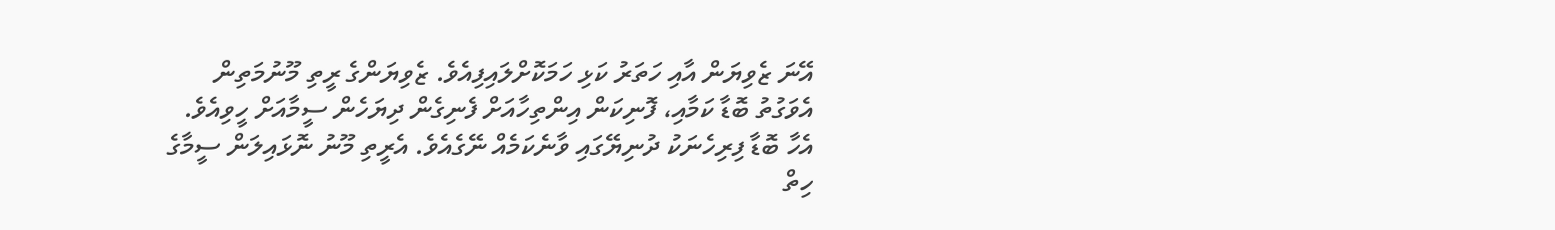އޭނަ ޒެވިޔަން އާއި ހަތަރު ކަޅި ހަމަކޮށްލައިފިއެވެ. ޒެވިޔަންގެ ރީތި މޫނުމަތިން އެވަގުތު ބޮޑާ ކަމާއި، ފޮނިކަން އިންތިހާއަށް ފެނިގެން ދިޔަހެން ސީމާއަށް ހީވިއެވެ. އެހާ ބޮޑާ ފިރިހެނަކު ދުނިޔޭގައި ވާނެކަމެއް ނޭގެއެވެ. އެރީތި މޫނު ނޮޅައިލަން ސީމާގެ ހިތް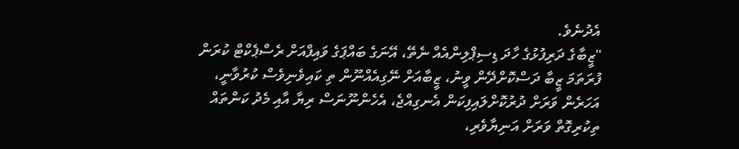އެދުނެވެ.
"ޒީބާގެ ދަރިފުޅުގެ ހާދަ ޑިސިޕްލިންއެއް ނެތޭ، އޭނަގެ ބައްޕަގެ ވައިފްއަށް ރެސްޕެކްޓް ކުރަން ފުރަތަމަ ޒީބާ ދަސްކޮށްދޭން ވީނު، ޒީބާއަށް ނޭގިއެއްނޫން ތި ކައިވެނިވެސް ކުރުވާނީ، އަހަރެން ވަރަށް ދުރުކޮށްލައިފިކަން އެނގިއްޖެ، އެހެންނޫނަސް ރިޔާ އާއި މެދު ކަންތައް ތިކުރިގޮތް ވަރަށް އަނިޔާވެރި،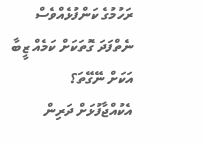ރަހުމުގެ ކަންފުޅެއްވެސް ނެތްފަދަ ގޮތަކަށް ކަމެއް ޒީބާ އަކަށް ނޭގޭތަ؟ އެކުއްޖާފުޅަށް ދަރިން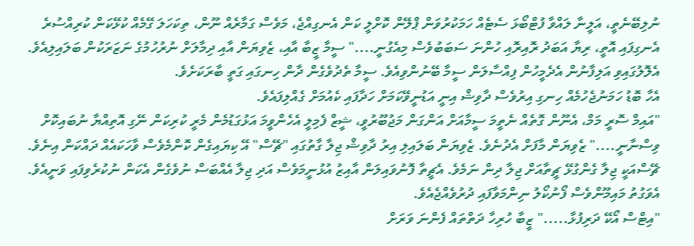ނުލިބޭނެތީ، އަލީނާ ލައްވާ ފުޓްބޯޅަ ސެޓެއް ހަމަކުރުވަން ޕްލޭން ކޮށްލީ ކަން އެނގިއްޖެ، މަވެސް ގަމާރެއް ނޫން، ތިކަހަލަ ގޭމެއް ކުޅޭކަން ކުރިއްސުރެ އެނގިފައި އޮތީ، ރިޔާ އަބަދު ރޮއިރޮއި ހުންނަ ސަބަބުވެސް މިއެގުނީ...." ސީމާ ޒީބާ އާއި، ޒެވިޔަން އާއި ދިމާލަށް ނުރުހުމުގެ ނަޒަރަކުން ބަލައިލިއެވެ. އެލޮލުގައިވި އަލިފާނުން އެދެމީހުން ފިއްސާލަން ސީމާ ބޭނުންވިއެވެ. ސީމާ ތެދުވެގެން ދާން ހިނގައި ގަތީ ބާރަކަށެވެ.
އެހާ ބޮޑު ހަމަނުޖެހުމެއް ހިނގި އިރުވެސް ދާވިޝް އިނީ އަޑުނީވޭކަމަށް ހަދާފައި ކެއުމަށް ގެއްލިފައެވެ.
"އައިމް ސޮރީ މަމް، އެނޫން ގޮތެއް ނެތީމަ ސީމާއަށް އަންގަން މަޖުބޫރުވީ، ޝީޒް ފެމިލީ އެހެންވީމަ އަޅުގަޑުމެން މެރީ ކުރިކަން ނޭގި އޮތިއްޔާ ނުބައިކޮށް ވިސްނާނީ...." ޒެވިޔަން މާފަށް އެދުނެވެ. ޒެވިޔަން ބަލައިލި އިރު ދާވިޝް ޖިލާ ގާތުގައި "ޗޭސް" އޭ ކިޔައިގެން ކޮންމެވެސް ވާހަކައެއް ދައްކަން އިނެވެ. ޗޭސްއަކީ ޖިލާ ގެންގުޅޭ ޗީތާއަށް ޖިލާ ދިން ނަމެވެ. އެޗީތާ ފޮނުވައިލަން އާއިޒު އުޅުނީމަވެސް އަދި ޖިލާ އެއްބަސް ނުވެގެން އެކަން ނުކުރެވިފައި ވަނީއެވެ. އެވަގުތު މައިމޫންވެސް ފޯނުކޯލު ނިންމަވާފައި ދުރުވެއްޖެއެވެ.
"އިޓްސް އޯކޭ ދަރިފުޅާ....." ޒީބާ ހުރިހާ ދަތްތައް ފެންނަ ވަރަށް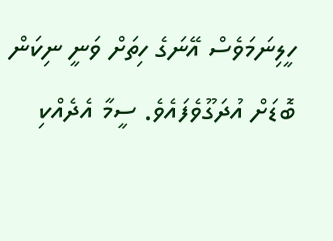ހީލިނަމަވެސް އޭނަގެ ހިތަށް ވަނީ ނިކަން ބޮޑަށް އުދަގޫވެފައެވެ. ސީމާ އެދެއްކި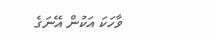ވާހަކަ އަކުން އޭނަގެ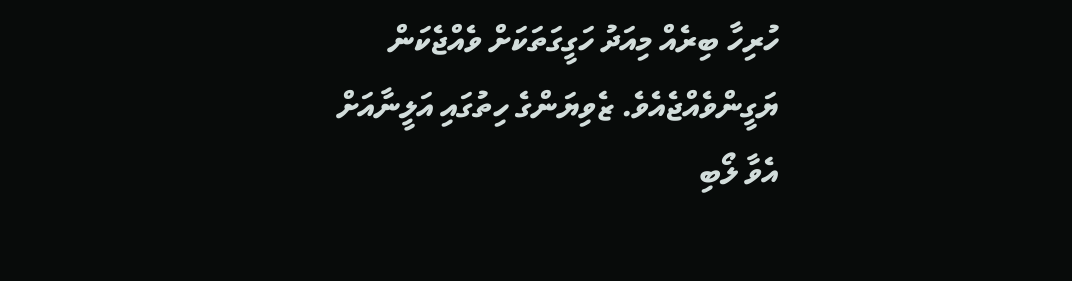ހުރިހާ ބިރެއް މިއަދު ހަގީގަތަކަށް ވެއްޖެކަން ޔަގީންވެއްޖެއެވެ. ޒެވިޔަންގެ ހިތުގައި އަލީނާއަށް އެވާ ލޯބި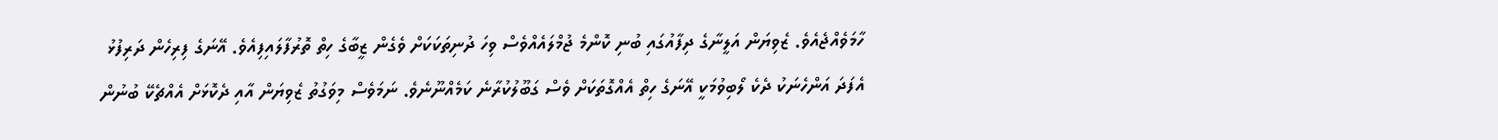ހާމަވެއްޖެއެވެ. ޒެވިޔަން އަލީނާގެ ދިފާއުގައި ބުނި ކޮންމެ ޖުމްލައެއްވެސް ވިހަ ދުނިތަކަކަށް ވެގެން ޒީބާގެ ހިތް ތޮރުފާލައިފިއެވެ. އޭނަގެ ފިރިހެން ދަރިފުޅު އެފަދަ އަންހެނަކު ދެކެ ލޯބިވުމަކީ އޭނަގެ ހިތް އެއްގޮތަކަށް ވެސް ގަބޫލުކުރާނެ ކަމެއްނޫނެވެ. ނަމަވެސް މިވަގުތު ޒެވިޔަން އާއި ދެކޮޅަށް އެއްޗެކޭ ބުނުން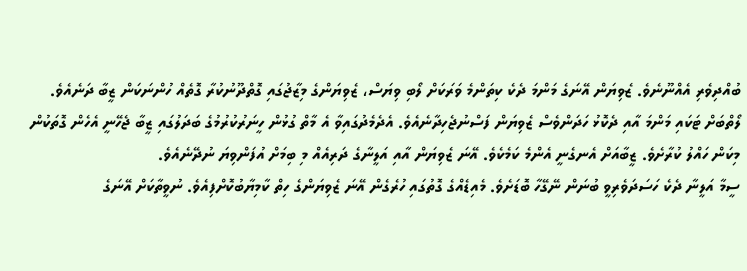ބުއްދިވެރި އެއްނޫނެވެ. ޒެވިޔަން އޭނަގެ މަންމަ ދެކެ ކިތަންމެ ވަރަކަށް ލޯބި ވިޔަސް، ޒެވިޔަންގެ މިޒާޖުގައި ގޮތްދޫނުކުރާ ގޮތެއް ހުންނަކަން ޒީބާ ދަނެއެވެ. ލޯތްބަށް ޓަކައި މަންމަ އާއި ދެކޮޅު ހަދަންވެސް ޒެވިޔަން ފަސްނުޖެހިދާނެއެވެ. އެދެމެދުގައިވާ އެ މާތް ގުޅުން ހީނަރުކުރުމުގެ ބަދަލުގައި ޒީބާ ޖެހޭނީ އެހެން ގޮތަކުން މިކަން ހައްލު ކުރާށެވެ. ޒީބާއަށް އެނގެނީ އެންމެ ކަމެކެވެ. އޭނަ ޒެވިޔަން އާއި އަލީނާގެ ދަރިއެއް މި ބިމަށް އުފަންވިޔަ ނުދޭނެއެވެ.
ސީމާ އަލީނާ ދެކެ ހަސަދަވެރިވީ ބުނަން ނޭގޭހާ ބޮޑަށެވެ. މެއިޑެއްގެ ގޮތުގައި ހުރެގެން އޭނަ ޒެވިޔަންގެ ހިތް ކާމިޔާބުކޮށްފިއެވެ. ނުވީތާކަށް އޭނަގެ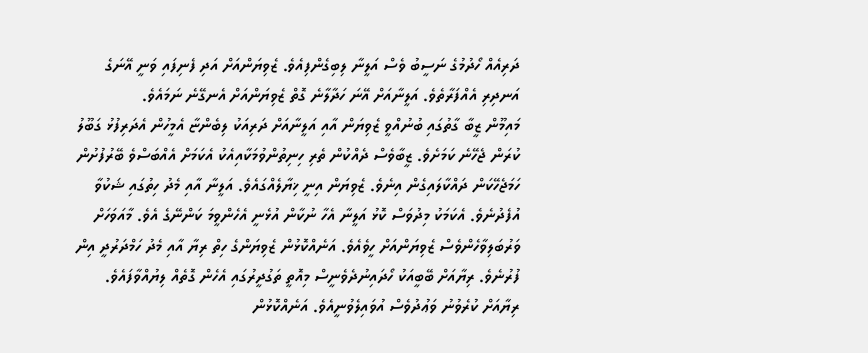ދަރިއެއް ހޯދުމުގެ ނަސީބު ވެސް އަލީނާ ލިބިގެންފިއެވެ. ޒެވިޔަންއަށް އަދި ފެނިފައި ވަނީ އޭނަގެ އަނދިރި އެއްފަރާތެވެ. އަލީނާއަށް އޭނަ ހަދާލާނެ ގޮތް ޒެވިޔަންއަށް އެނގޭނެ ނަމައެވެ.
މައިމޫން ޒީބާ ގާތުގައި ބުނުއްވީ ޒެވިޔަން އާއި އަލީނާއަށް ދަރިއަކު ލިބެންޏާ އެމީހުން އެދަރިފުޅު ގަބޫލު ކުރަން ޖެހޭނެ ކަމަށެވެ. ޒީބާވެސް ދެއްކުން ތެރި ހިނިތުންވުމަކާއިއެކު އެކަމަށް އެއްބަސްވެ ބޭރުފުށުން ހަމަޖެހޭކަން ދައްކާލައިގެން އިނެވެ. ޒެވިޔަން އިނީ ޚިޔާލެއްގައެވެ. އަލީނާ އާއި މެދު ހިތުގައި ޝަކުވާ އުފެދުނެވެ. އެކަމަކު މިދުވަސް ކޮޅު އަލީނާ އެހާ ނުކާން އުޅެނީ އެހެންވީމަ ކަންނޭގެ އެވެ. މާއަވަހަށް ވަރުބަލިވާހެންވެސް ޒެވިޔަންއަށް ހީވެއެވެ. އަނެއްކޮޅުން ޒެވިޔަންގެ ހިތް ރިޔާ އާއި މެދު ހަމްދަރުދީ އިން ފުރުނެވެ. ރިޔާއަށް ބޭބީއަކު ހޯދައިނުދެވެނީސް މިއޮތީ ތަގުދީރުގައި އެހެން ގޮތެއް ލިޔުއްވާފައެވެ. ރިޔާއަށް ކުރެވުނު ވަޢުދުވެސް އުވައިލެވުނީއެވެ. އަނެއްކޮޅުން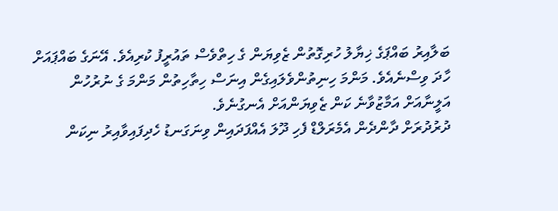ބަލާއިރު ބައްޕަގެ ޚިޔާލު ހުރިގޮތުން ޒެވިޔަން ގެ ހިތްވެސް ތައުރީފު ކުރިއެވެ. އޭނަގެ ބައްޕައަށް ހާދަ ވިސްނެއެވެ. މަންމަ ހިނިތުންވެލައިގެން އިނަސް ހިތާހިތުން މަންމަ ގެ ނުރުހުން އަލީނާއަށް އަމާޒުވާނެ ކަން ޒެވިޔަންއަށް އެނގުނެވެ.
ދުރުދުރަށް ދާންދެން އެމެރަލްޑް ފެހި ދޫލަ އެއްފަދައިން ވިނަގަނޑު ހެދިފައިވާއިރު ނިކަން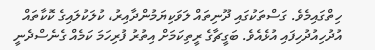ހިތްގައިމެވެ. ގަސްތަކުގައި ދޫނިތައް ލަވަކިޔަމުންދާއިރު، ކުލަކުލައިގެ ކޮކާތައް އުދުހިއުދުހިފައި އުޅެއެވެ. ބަގީޗާގެ ރީތިކަމަށް އިތުރު ފުރިހަމަ ކަމެއް ގެނެސްދެނީ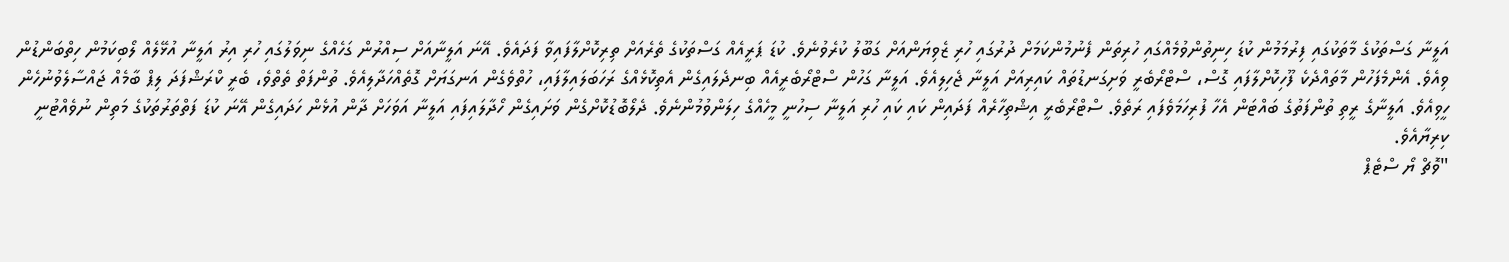އަލީނާ ގަސްތަކުގެ މާތަކުގައި ފިރުމަމުން ކުޑަ ހިނިތުންވުމެއްގައި ހުރިތަން ފެނުމުންކަމަށް ދުރުގައި ހުރި ޒެވިޔަންއަށް ގަބޫލު ކުރެވުނެވެ. ކުޑަ ޕަރީއެއް ގަސްތަކުގެ ތެރެއަށް ތިރިކޮށްލާފައިވާ ފަދައެވެ. އޭނަ އަލީނާއަށް ސިއްރުން ގަހެއްގެ ނިވަލުގައި ހުރި އިރު އަލީނާ އުޅޭލެއް ލޯބިކަމުން ހިތްބަންޑުން ވިއެވެ. އެންމެފަހުން މާތައްދެކެ ފޫހިކޮށްލާފައި ގޮސް، ސްޓްރޯބެރީ ވަށިގަނޑުތައް ކައިރިއަށް އަލީނާ ޖެހިލިއެވެ. އަލީނާ ގަހުން ސްޓްރޯބެރީއެއް ބިނދެލައިގެން އެތިކޮޅެއްގެ ރަހަބަލައިލާފައި، ހުތްވެގެން އަނގަޔަށް ގޮތެއްހަދާލިއެވެ. ތުންފަތް ތެތްވެ، ބެރީ ކްރަޝްފަދަ ލިޕް ބާމެއް ޖައްސާލެވުނުހެން ހީވިއެވެ. އަލީނާގެ ރީތި ތުންފަތުގެ ބައްޓަން އެހާ ފުރިހަމަވެފައި ރަތެވެ. ސްޓްރޯބެރީ އިޝްތިހާރެއް ފަދައިން ކައި ކައި ހުރި އަލީނާ ސިހުނީ މީހެއްގެ ހިލަންވުމުންނެވެ. ދެލޯބޮޑުކޮށްގެން ވަށައިގެން ހޯދާލައިފައި އަލީނާ އަވަހަށް ދާން އުޅެން ހަދައިގެން އޭނަ ކުޑަ ފަތްތަރުތަކުގެ މަތިން ނުވެއްޓުނީ ކިރިޔާއެވެ.
"ވޮޗް ޔޯ ސްޓެޕް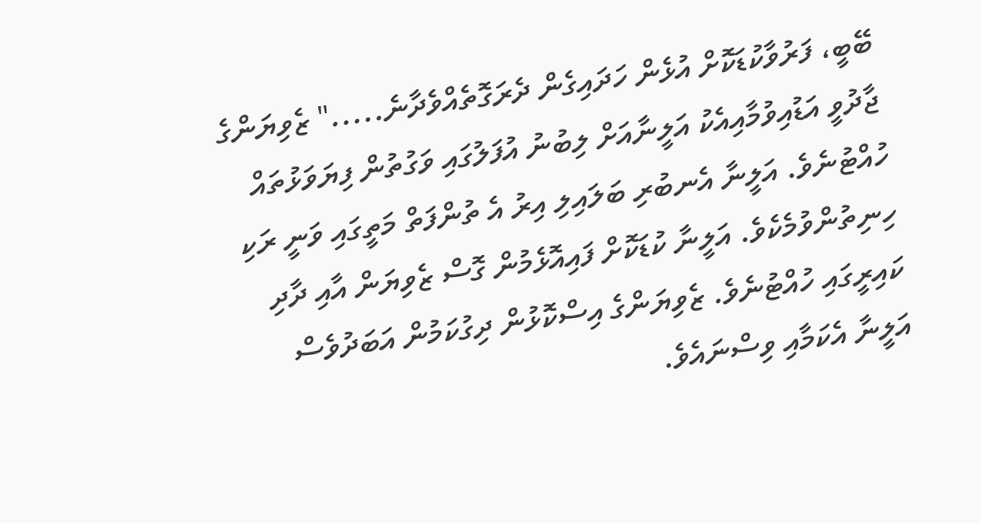ބޭބީ، ފަރުވާކުޑަކޮށް އުޅެން ހަދައިގެން ދެރަގޮތެއްވެދާނެ....." ޒެވިޔަންގެ ޖާދުވީ އަޑުއިވުމާއިއެކު އަލީނާއަށް ލިބުނު އުފަލުގައި ވަގުތުން ފިޔަވަޅުތައް ހުއްޓުނެވެ. އަލީނާ އެނބުރި ބަލައިލި އިރު އެ ތުންފަތް މަތީގައި ވަނީ ރަކި ހިނިތުންވުމެކެވެ. އަލީނާ ކުޑަކޮށް ފައިއޮޅެމުން ގޮސް ޒެވިޔަން އާއި ދާދި ކައިރީގައި ހުއްޓުނެވެ. ޒެވިޔަންގެ އިސްކޮޅުން ދިގުކަމުން އަބަދުވެސް އަލީނާ އެކަމާއި ވިސްނައެވެ.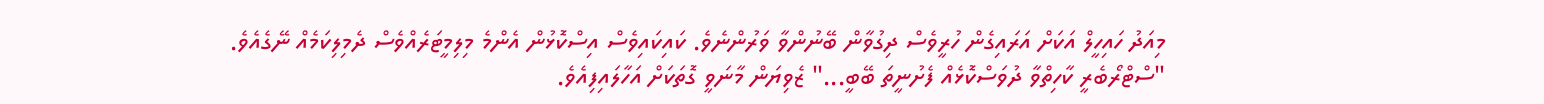މިއަދު ހައިހީލް އަކަށް އަރައިގެން ހުރީވެސް ދިގުވާން ބޭނުންވާ ވަރުންނެވެ. ކައިކައިވެސް އިސްކޮޅުން އެންމެ މިލިމީޓަރެއްވެސް ދެމިލިކަމެއް ނޭގެއެވެ.
"ސްޓްރޯބެރީ ކާހިތްވާ ދުވަސްކޮޅެއް ފެށުނީތަ ބޭބީ..." ޒެވިޔަން މާނަވީ ގޮތަކަށް އަހާލައިފިއެވެ.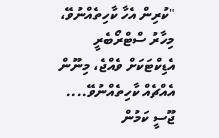"ކުރިން އެހާ ކާހިތެއްނުވޭ، މިހާރު ސްޓްރޯބެރީ އެޑިކްޓަކަށް ވެއްޖެ، މިނޫން އެއްޗެއް ކާހިތެއްނުވޭ.... ޖޫސީ ކަމުން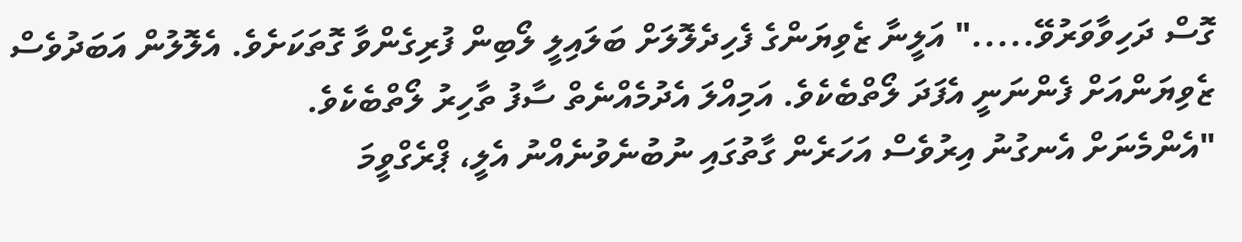ގޮސް ދަހިވާވަރުވޭ....." އަލީނާ ޒެވިޔަންގެ ފެހިދެލޮލަށް ބަލައިލީ ލޯބިން ފުރިގެންވާ ގޮތަކަށެވެ. އެލޮލުން އަބަދުވެސް ޒެވިޔަންއަށް ފެންނަނީ އެފަދަ ލޯތްބެކެވެ. އަމިއްލަ އެދުމެއްނެތް ސާފު ތާހިރު ލޯތްބެކެވެ.
"އެންމެނަށް އެނގުނު އިރުވެސް އަހަރެން ގާތުގައި ނުބުނެވުނެއްނު އެލީ، ޕްރެގްވީމަ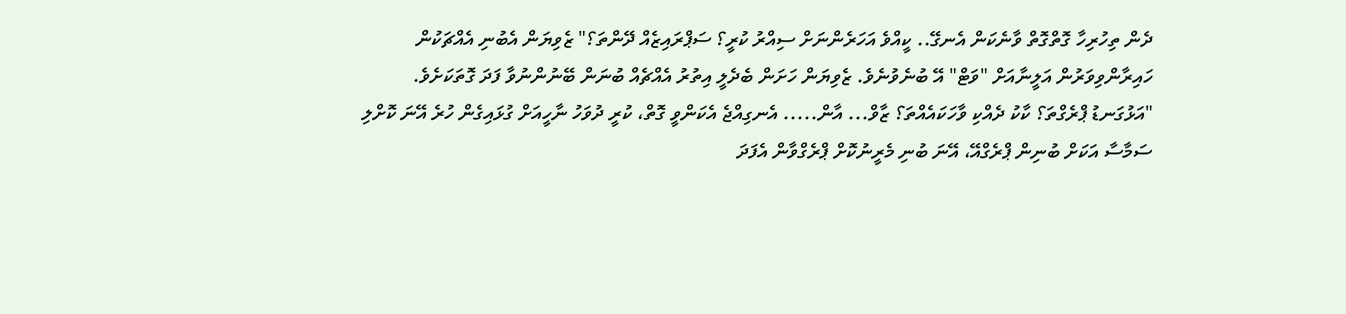ދެން ތިހުރިހާ ގޮތްގޮތް ވާނެކަން އެނގޭ.. ކީއްވެ އަހަރެންނަށް ސިއްރު ކުރީ؟ ސަޕްރައިޒެއް ދޭންތަ؟" ޒެވިޔަން އެބުނި އެއްޗަކުން ހައިރާންވިވަރުން އަލީނާއަށް "ވަޓް" އޭ ބުނެވުނެވެ. ޒެވިޔަން ހަށަން ބެދެލީ އިތުރު އެއްޗެއް ބުނަން ބޭނުންނުވާ ފަދަ ގޮތަކަށެވެ.
"އަޅުގަނޑު ޕްރެގްތަ؟ ކާކު ދެއްކި ވާހަކައެއްތަ؟ ޒާވް... އާން..... އެނގިއްޖެ އެކަންވީ ގޮތް، ކުރީ ދުވަހު ނާހީއަށް ގުޅައިގެން ހުރެ އޭނަ ކޮށްލި ސަމާސާ އަކަށް ބުނިން ޕްރެގްއޭ، އޭނަ ބުނި މެރީނުކޮށް ޕްރެގްވާން އެފަދަ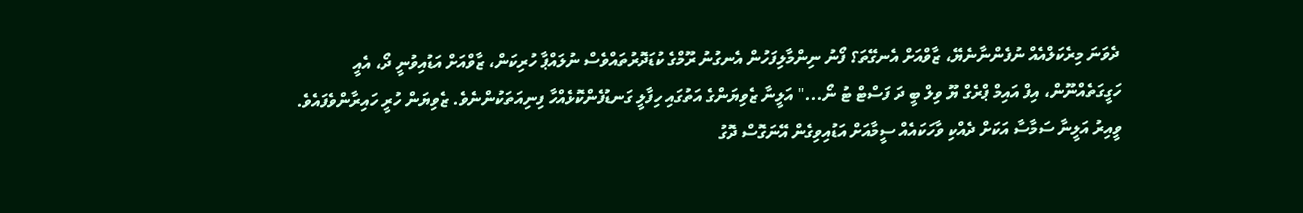ދެވަނަ މިރެކަލްއެއް ނުފެންނާނެޔޭ، ޒާވްއަށް އެނގޭތަ؟ ފޯނު ނިންމާލިފަހުން އެނގުނު ރޫމްގެ ކުޑަދޮރުތައްވެސް ނުލައްޕާ ހުރިކަން، ޒާވްއަށް އަޑުއިވުނީ ދޯ، އެއީ ހަގީގަތެއްނޫން، އިފް އައިމް ޕްރެގް ޔޫ ވިލް ބީ ދަ ފަސްޓް ޓު ނޯ..." އަލީނާ ޒެވިޔަންގެ އަތުގައި ހިފާލީ ގަނޑުފެންކޮޅެއްހާ ފިނިއަތަކުންނެވެ. ޒެވިޔަން ހުރީ ހައިރާންވެފައެވެ. ވީއިރު އަލީނާ ސަމާސާ އަކަށް ދެއްކި ވާހަކައެއް ސީމާއަށް އަޑުއިވިގެން އޭނަގޮސް ދޮގު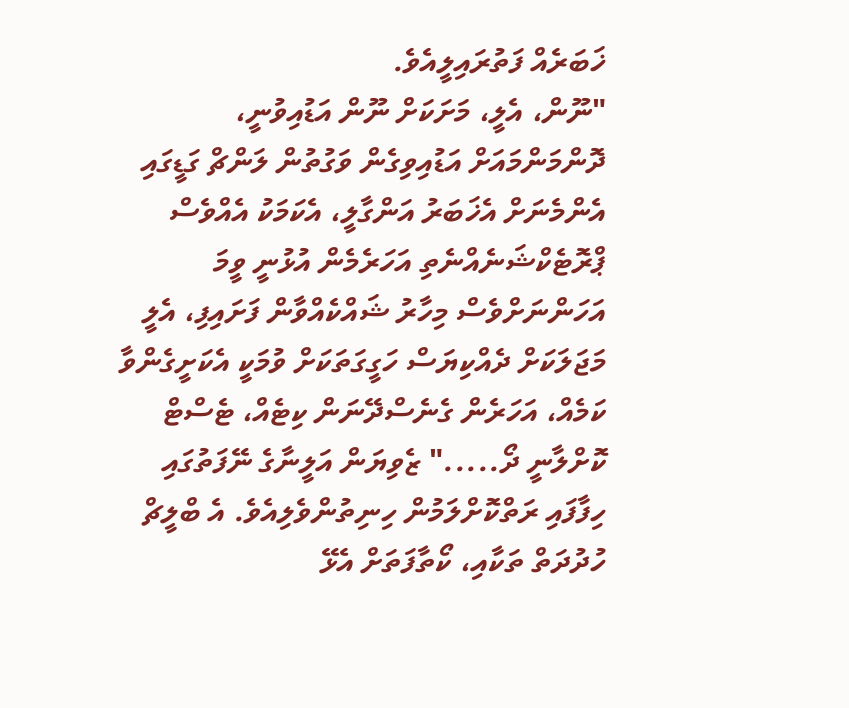ޚަބަރެއް ފަތުރައިލީއެވެ.
"ނޫން، އެލީ، މަށަކަށް ނޫން އަޑުއިވުނީ، ދޮންމަންމައަށް އަޑުއިވިގެން ވަގުތުން ލަންޗް ގަޑީގައި އެންމެނަށް އެޚަބަރު އަންގާލީ، އެކަމަކު އެއްވެސް ޕްރޮޓެކްޝަނެއްނެތި އަހަރެމެން އުޅުނީ ވީމަ އަހަންނަށްވެސް މިހާރު ޝައްކެއްވާން ފަށައިފި، އެލީ މަޖަލަކަށް ދެއްކިޔަސް ހަގީގަތަކަށް ވުމަކީ އެކަށީގެންވާ ކަމެއް، އަހަރެން ގެނެސްދޭނަން ކިޓެއް، ޓެސްޓް ކޮށްލާނީ ދޯ....." ޒެވިޔަން އަލީނާގެ ނޭފަތުގައި ހިފާފައި ރަތްކޮށްލަމުން ހިނިތުންވެލިއެވެ. އެ ބްލީޗް ހުދުދަތް ތަކާއި، ކޯތާފަތަށް އެޅޭ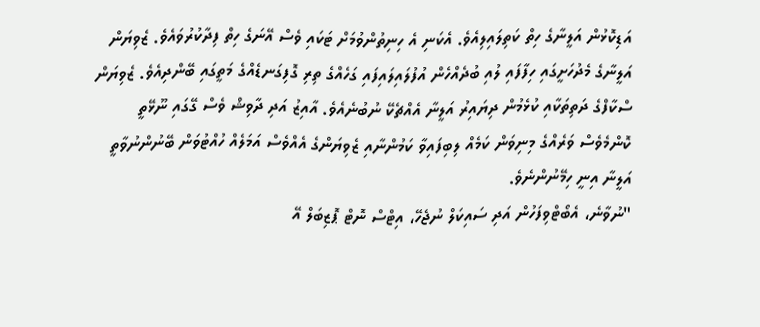އަޑިކޮޅުން އަލީނާގެ ހިތް ކަތިލައިލިއެވެ. އެކަނި އެ ހިނިތުންވުމަށް ޓަކައި ވެސް އޭނަގެ ހިތް ފިދާކުރުވައެވެ. ޒެވިޔަން އަލީނާގެ މެދުހަށީގައި ހިފާފައި ލުއި ބުދެއްހެން އުފުލައިލައިފައި ގަހެއްގެ ތިރި ގޮފިގަނޑެއްގެ މަތީގައި ބޭންދިއެވެ. ޒެވިޔަން ސްކާފްގެ ދަތިތަކާއި ކުޅެމުން ދިޔައިރު އަލީނާ އެއްޗެކޭ ނުބުނެއެވެ. އާއިޒު އަދި ދާވިޝް ވެސް ގޭގައި ނޫޅޭތީ ކޮންމެވެސް ވަރެއްގެ މިނިވަން ކަމެއް ލިބިފައިވާ ކަމުންނާއި ޒެވިޔަންގެ އެއްވެސް އަމަލެއް ހުއްޓުވަން ބޭނުންނުވާތީ އަލީނާ އިނީ ހިމޭނުންނެވެ.
"ނުވާނެ، އެބޯޓްވިފަހުން އަދި ސައިކަލް ނުޖެހޭ، އިޓްސް ނޮޓް ޕޮޒިބަލް އޭ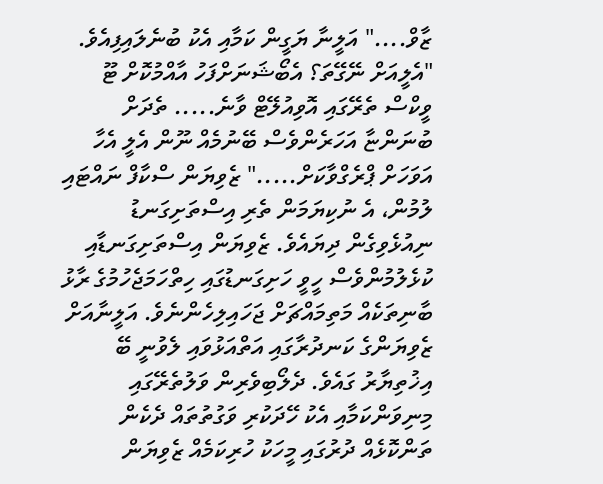ޒާވް...." އަލީނާ ޔަގީން ކަމާއި އެކު ބުނެލައިފިއެވެ.
"އެލީއަށް ނޭގޭތަ؟ އެބޯޝަނަށްފަހު އާއްމުކޮށް ޓޫ ވީކްސް ތެރޭގައި އޮވިއުލޭޓް ވާނެ..... ތެދަށް ބުނަންޏާ އަހަރެންވެސް ބޭނުމެއް ނޫން އެލީ އެހާ އަވަހަށް ޕްރެގްވާކަށް....." ޒެވިޔަން ސްކާފް ނައްޓައި ލުމުން، އެ ނުކިޔަމަން ތެރި އިސްތަށިގަނޑު ނިއުޅެވިގެން ދިޔައެވެ. ޒެވިޔަން އިސްތަށިގަނޑާއި ކުޅެލުމުންވެސް ހީވީ ހަށިގަނޑުގައި ހިތްހަމަޖެހުމުގެ ރާޅު ބާނިތަކެއް މަތިމައްޗަށް ޖަހައިލިހެންނެވެ. އަލީނާއަށް ޒެވިޔަންގެ ކަނދުރާގައި އަތްއަޅުވައި ލެވުނީ ބޭ އިޚުތިޔާރު ގައެވެ. ދެލޯބިވެރިން ވަލުތެރޭގައި މިނިވަންކަމާއި އެކު ހޭދަކުރި ވަގުތުތައް ދެކެން ތަންކޮޅެއް ދުރުގައި މީހަކު ހުރިކަމެއް ޒެވިޔަން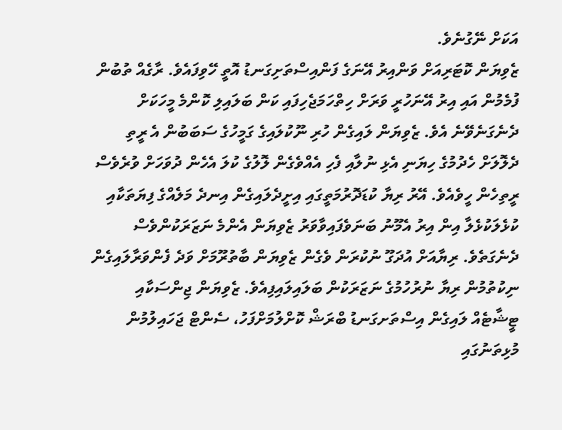އަކަށް ނޭގުނެވެ.
ޒެވިޔަން ކޮޓަރިއަށް ވަންއިރު އޭނަގެ ފަންއިސްތަށިގަނޑު އޮތީ ހޭވިފައެވެ. ރާގެއް ތުބުން ފުމެމުން އައި އިރު އޭނަހުރީ ވަރަށް ހިތްހަމަޖެހިފައި ކަން ބަލައިލި ކޮންމެ މީހަކަށް ދެނެގަނެވޭނެ އެވެ. ޒެވިޔަން ލައިގެން ހުރި ނޫކުލައިގެ ގަމީހުގެ ސަބަބުން އެ ރީތި ދެލޮލަށް ހެދުމުގެ ހިޔަނި އެޅި ނުލާއި ފެހި އެއްވެގެން ލޮލުގެ ކުލަ އެހެން ދުވަހަށް ވުރެވެސް ރީތިހެން ހީވެއެވެ. އޭރު ރިޔާ ކުޑަދޮރުމަތީގައި އިށީދެލައިގެން އިނދެ މަލެއްގެ ފިޔަތަކާއި ކުޅެލަކުޅެލާ އިން އިރު އެމޫނު ބަނަވެފައިވާވަރު ޒެވިޔަން އެންމެ ނަޒަރަކުންވެސް ދެނެގަތެވެ. ރިޔާއަށް އުދަގޫ ނުކުރަން ވެގެން ޒެވިޔަން ބާތުރޫމަށް ވަދެ ފެންވަރާލައިގެން ނިކުތުމުން ރިޔާ ނުރުހުމުގެ ނަޒަރަކުން ބަލައިލައިފިއެވެ. ޒެވިޔަން ޖިންސަކާއި ޓީޝާޓެއް ލައިގެން އިސްތަށގަނޑު ބްރަޝް ކޮށްލުމަށްފަހު، ސެންޓް ޖަހައިލުމުން މުޅިތަނުގައި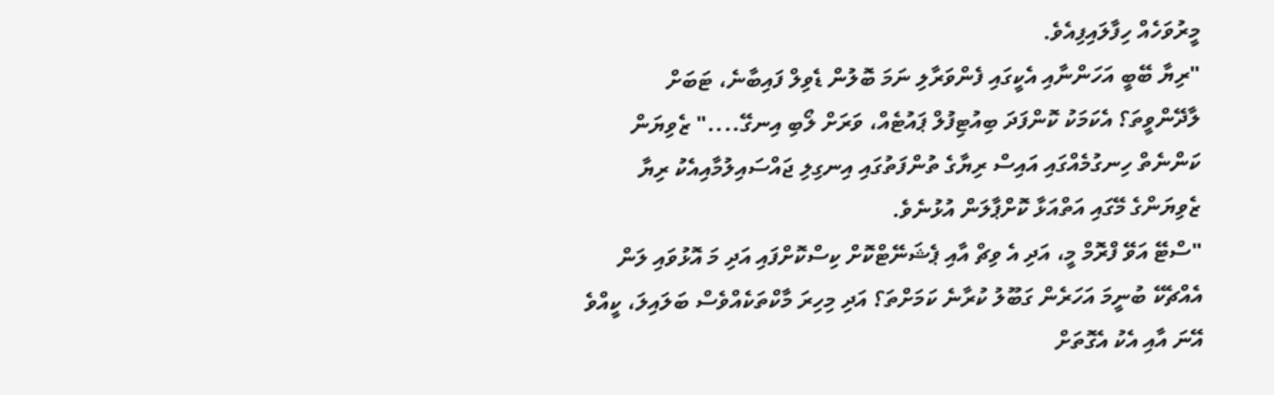މީރުވަހެއް ހިފާލައިފިއެވެ.
"ރިޔާ ބޭބީ އަހަންނާއި އެކީގައި ފެންވަރާލި ނަމަ ބޮލުން ޑެވިލް ފައިބާނެ، ޓަބަށް ލާދޭންވީތަ؟ އެކަމަކު ކޮންފަދަ ބިއުޓިފުލް ޕައުޓެއް، ވަރަށް ލޯބި އިނގޭ...." ޒެވިޔަން ކަންނެތް ހިނގުމެއްގައި އައިސް ރިޔާގެ ތުންފަތުގައި އިނގިލި ޖައްސައިލުމާއިއެކު ރިޔާ ޒެވިޔަންގެ މޭގައި އަތްއަޅާ ކޮށްޕާލަން އުޅުނެވެ.
"ސްޓޭ އަވޭ ފްރޮމް މީ، އަދި އެ ވިޗް އާއި ޕެޝަނޭޓްކޮށް ކިސްކޮށްފައި އަދި މަ އޮޅުވައި ލަން އެއްޗެކޭ ބުނީމަ އަހަރެން ގަބޫލު ކުރާނެ ކަމަށްތަ؟ އަދި މިހިރަ މާކްތަކެއްވެސް ބަލައިލަ، ކީއްވެ އޭނަ އާއި އެކު އެގޮތަށް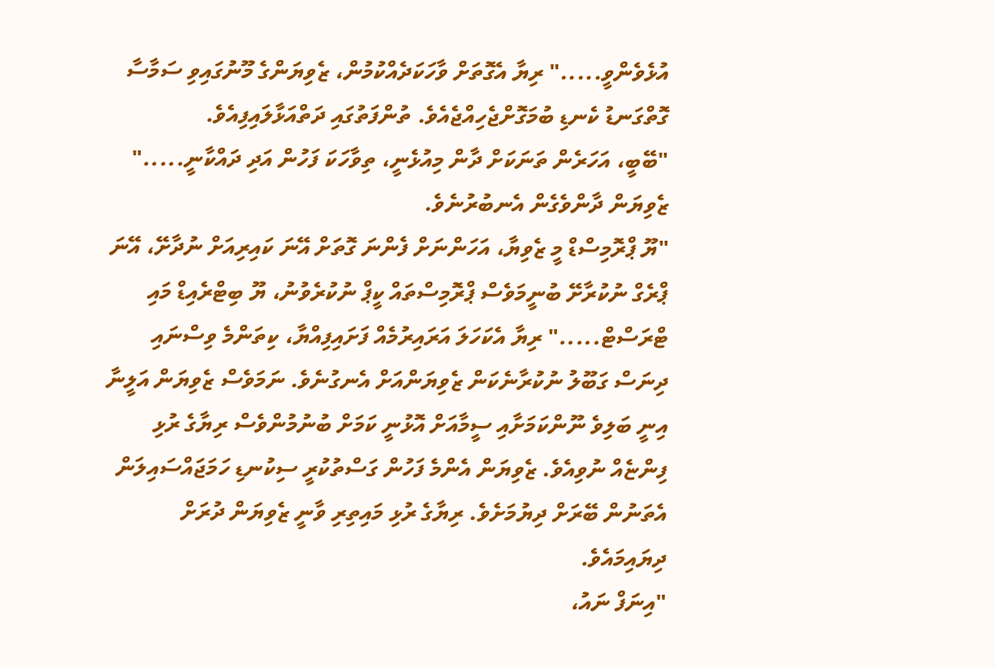އުޅެވެންވީ....." ރިޔާ އެގޮތަށް ވާހަކަދެއްކުމުން، ޒެވިޔަންގެ މޫނުގައިވި ސަމާސާ ގޮތްގަނޑު ކެނޑި ބުމަގޮށްޖެހިއްޖެއެވެ. ތުންފަތުގައި ދަތްއަޅާލައިފިއެވެ.
"ބޭބީ، އަހަރެން ތަނަކަށް ދާން މިއުޅެނީ، ތިވާހަކަ ފަހުން އަދި ދައްކާނީ....." ޒެވިޔަން ދާންވެގެން އެނބުރުނެވެ.
"ޔޫ ޕްރޮމިސްޑް މީ ޒެވިޔާ، އަހަންނަށް ފެންނަ ގޮތަށް އޭނަ ކައިރިއަށް ނުދާށޭ، އޭނަ ޕްރެގް ނުކުރާށޭ ބުނީމަވެސް ޕްރޮމިސްތައް ކީޕް ނުކުރެވުނު، ޔޫ ބިޓްރެއިޑް މައި ޓްރަސްޓް....." ރިޔާ އެކަހަލަ އަރައިރުމެއް ފަށައިފިއްޔާ، ކިތަންމެ ވިސްނައި ދިނަސް ގަބޫލު ނުކުރާނެކަން ޒެވިޔަންއަށް އެނގުނެވެ. ނަމަވެސް ޒެވިޔަން އަލީނާ އިނީ ބަލިވެ ނޫންކަމަށާއި ސީމާއަށް އޮޅުނީ ކަމަށް ބުނުމުންވެސް ރިޔާގެ ރުޅި ފިންޏެއް ނުވިއެވެ. ޒެވިޔަން އެންމެ ފަހުން ގަސްތުކުރީ ސިކުނޑި ހަމަޖައްސައިލަން އެތަނުން ބޭރަށް ދިޔުމަށެވެ. ރިޔާގެ ރުޅި މައިތިރި ވާނީ ޒެވިޔަން ދުރަށް ދިޔައިމައެވެ.
"އިނަފް ނައު،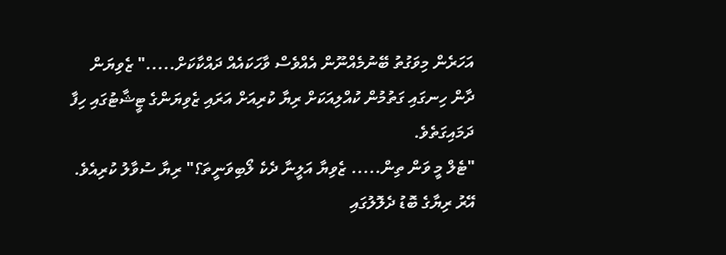އަހަރެން މިވަގުތު ބޭނުމެއްނޫން އެއްވެސް ވާހަކައެއް ދައްކާކަށް....." ޒެވިޔަން ދާން ހިނގައި ގަތުމުން ކުއްލިއަކަށް ރިޔާ ކުރިއަށް އަރައި ޒެވިޔަންގެ ޓީޝާޓުގައި ހިފާ ދަމައިގަތެވެ.
"ޓެލް މީ ވަން ތިން..... ޒެވިޔާ އަލީނާ ދެކެ ލޯބިވަނީތަ؟" ރިޔާ ސުވާލު ކުރިއެވެ. އޭރު ރިޔާގެ ބޮޑު ދެލޮލުގައި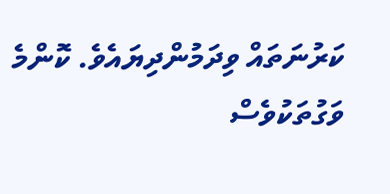ކަރުނަތައް ވިދަމުންދިޔައެވެ. ކޮންމެ ވަގުތަކުވެސް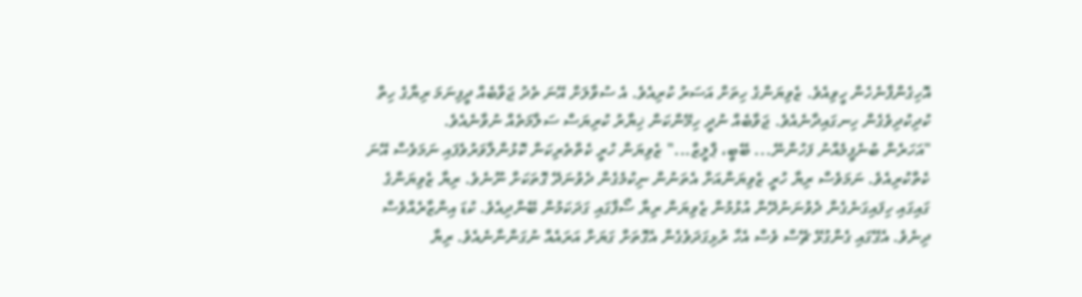އޮހިގެންފާނެހެން ހީވިއެވެ. ޒެވިޔަންގެ ހިތަށް އަސަރު ކުރިއެވެ. އެ ސުވާލަށް އޭނަ ތެދު ޖަވާބެއް ދީފިނަމަ ރިޔާގެ ހިތް ކުދިކުދިވެގެން ހިނގައިދާނެއެވެ. ޖަވާބެއް ނުދީ ހިމޭންކަން ޚިޔާރު ކުރިޔަސް ސަލާމަތެއް ނުވާނެއެވެ.
"އަހަރެން ބުނެފީމެއްނު ފަހުންނޭ... ބޭބީ، ޕްލީޒް..." ޒެވިޔަން ހުރީ ކެތްތެރިކަން ކޮޅުންލާވަރުވެފައި ނަމަވެސް އޭނަ ކެތްކުރިއެވެ. ނަމަވެސް ރިޔާ ހުރީ ޒެވިޔަންއަށް އެތަނުން ނިކުމެގެން ދެވުނަދޭ ގޮތަކަށް ނޫނެވެ. ރިޔާ ޒެވިޔަންގެ ގައިގައި ހިފައިގަނެގެން ދެވުނަނުދޭން އުޅުމުން ޒެވިޔަން ރިޔާ ސޯފާގައި ގަދަކަމުން ބޭންދިއެވެ. ކުޑަ އިންޒާރެއްވެސް ދިނެވެ. އެގޭގައި ގެންގުޅޭ ޗޭސް ވެސް އެހާ ރުޅިގަދަވެގެން އެގޮތަށް ގަޔަށް އަރައެއް ނުގަންނާނެއެވެ. ރިޔާ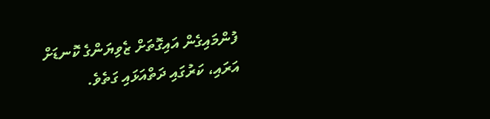ފުންމައިގެން އައިގޮތަށް ޒެވިޔަންގެ ކޮނޑަށް އަރައި، ކަރުގައި ދަތްއަޅައި ގަތެވެ.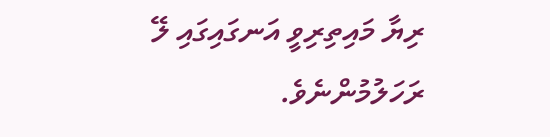ރިޔާ މައިތިރިވީ އަނގައިގައި ލޭ ރަހަލުމުންނެވެ.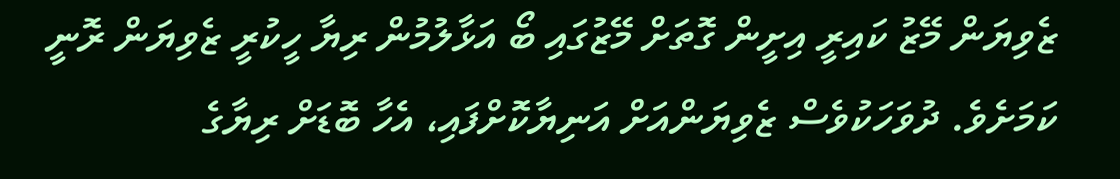ޒެވިޔަން މޭޒު ކައިރީ އިށީން ގޮތަށް މޭޒުގައި ބޯ އަޅާލުމުން ރިޔާ ހީކުރީ ޒެވިޔަން ރޮނީ ކަމަށެވެ. ދުވަހަކުވެސް ޒެވިޔަންއަށް އަނިޔާކޮށްފައި، އެހާ ބޮޑަށް ރިޔާގެ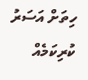ހިތަށް އަސަރު ކުރިކަމެއް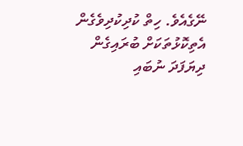ނޭގެއެވެ. ހިތް ކުދިކުދިވެގެން އެތިކޮޅުތަކަށް ބުރައިގެން ދިޔަފަދަ ނުބައި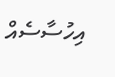އިހުސާސެއް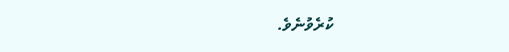ކުރެވުނެވެ.